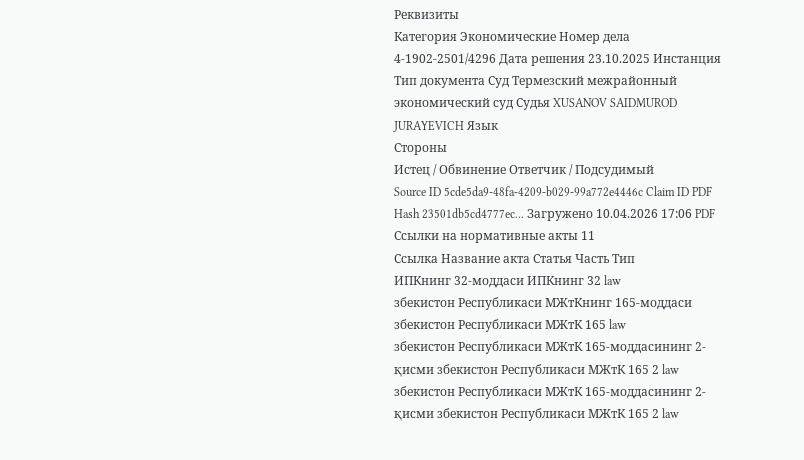Реквизиты
Категория Экономические Номер дела 4-1902-2501/4296 Дата решения 23.10.2025 Инстанция Тип документа Суд Термезский межрайонный экономический суд Судья XUSANOV SAIDMUROD JURAYEVICH Язык
Стороны
Истец / Обвинение Ответчик / Подсудимый
Source ID 5cde5da9-48fa-4209-b029-99a772e4446c Claim ID PDF Hash 23501db5cd4777ec... Загружено 10.04.2026 17:06 PDF
Ссылки на нормативные акты 11
Ссылка Название акта Статья Часть Тип
ИПКнинг 32-моддаси ИПКнинг 32 law
збекистон Республикаси МЖтКнинг 165-моддаси збекистон Республикаси МЖтК 165 law
збекистон Республикаси МЖтК 165-моддасининг 2-қисми збекистон Республикаси МЖтК 165 2 law
збекистон Республикаси МЖтК 165-моддасининг 2-қисми збекистон Республикаси МЖтК 165 2 law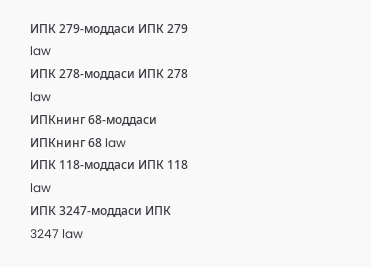ИПК 279-моддаси ИПК 279 law
ИПК 278-моддаси ИПК 278 law
ИПКнинг 68-моддаси ИПКнинг 68 law
ИПК 118-моддаси ИПК 118 law
ИПК 3247-моддаси ИПК 3247 law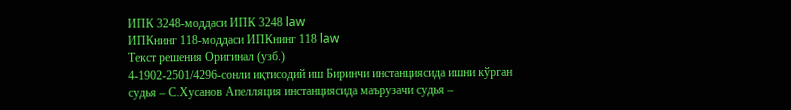ИПК 3248-моддаси ИПК 3248 law
ИПКнинг 118-моддаси ИПКнинг 118 law
Текст решения Оригинал (узб.)
4-1902-2501/4296-сонли иқтисодий иш Биринчи инстанциясида ишни кўрган судья – С.Хусанов Апелляция инстанциясида маърузачи судья –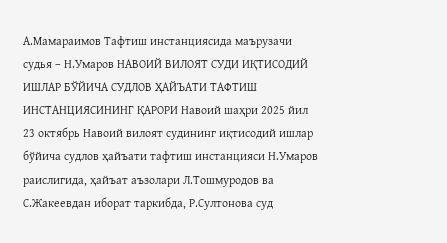А.Мамараимов Тафтиш инстанциясида маърузачи судья – Н.Умаров НАВОИЙ ВИЛОЯТ СУДИ ИҚТИСОДИЙ ИШЛАР БЎЙИЧА СУДЛОВ ҲАЙЪАТИ ТАФТИШ ИНСТАНЦИЯСИНИНГ ҚАРОРИ Навоий шаҳри 2025 йил 23 октябрь Навоий вилоят судининг иқтисодий ишлар бўйича судлов ҳайъати тафтиш инстанцияси Н.Умаров раислигида, ҳайъат аъзолари Л.Тошмуродов ва С.Жакеевдан иборат таркибда, Р.Султонова суд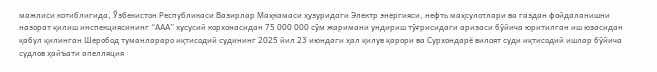мажлиси котиблигида, Ўзбекистон Республикаси Вазирлар Маҳкамаси ҳузуридаги Электр энергияси, нефть маҳсулотлари ва газдан фойдаланишни назорат қилиш инспекциясининг “ААА” хусусий корхонасидан 75 000 000 сўм жаримани ундириш тўғрисидаги аризаси бўйича юритилган иш юзасидан қабул қилинган Шеробод туманлараро иқтисодий судининг 2025 йил 23 июндаги ҳал қилув қарори ва Сурхондарё вилоят суди иқтисодий ишлар бўйича судлов ҳайъати апелляция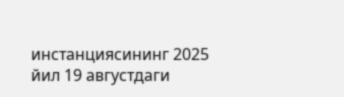инстанциясининг 2025 йил 19 августдаги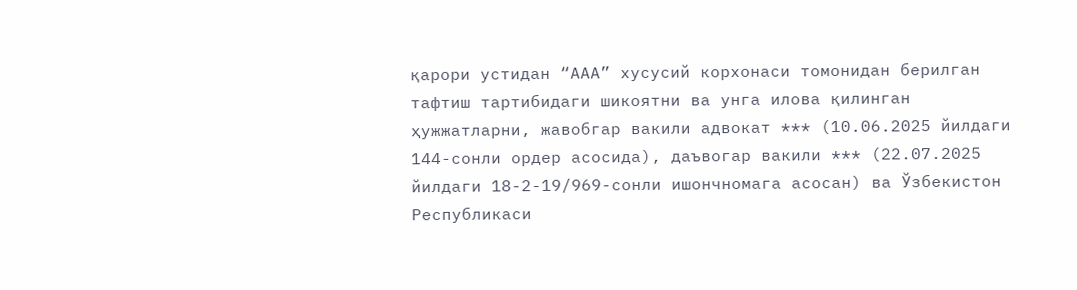қарори устидан “ААА” хусусий корхонаси томонидан берилган тафтиш тартибидаги шикоятни ва унга илова қилинган ҳужжатларни, жавобгар вакили адвокат *** (10.06.2025 йилдаги 144-сонли ордер асосида), даъвогар вакили *** (22.07.2025 йилдаги 18-2-19/969-сонли ишончномага асосан) ва Ўзбекистон Республикаси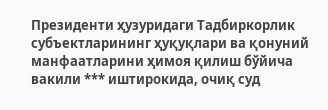Президенти ҳузуридаги Тадбиркорлик субъектларининг ҳуқуқлари ва қонуний манфаатларини ҳимоя қилиш бўйича вакили *** иштирокида, очиқ суд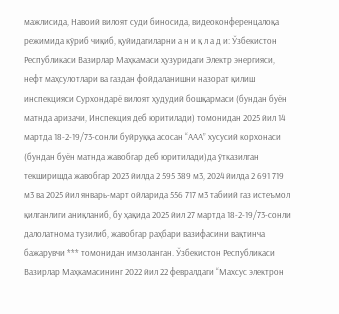мажлисида, Навоий вилоят суди биносида, видеоконференцалоқа режимида кўриб чиқиб, қуйидагиларни а н и қ л а д и: Ўзбекистон Республикаси Вазирлар Маҳкамаси ҳузуридаги Электр энергияси, нефт маҳсулотлари ва газдан фойдаланишни назорат қилиш инспекцияси Сурхондарё вилоят ҳудудий бошқармаси (бундан буён матнда аризачи, Инспекция деб юритилади) томонидан 2025 йил 14 мартда 18-2-19/73-сонли буйруққа асосан “ААА” хусусий корхонаси (бундан буён матнда жавобгар деб юритилади)да ўтказилган текширишда жавобгар 2023 йилда 2 595 389 м3, 2024 йилда 2 691 719 м3 ва 2025 йил январь-март ойларида 556 717 м3 табиий газ истеъмол қилганлиги аниқланиб, бу ҳақида 2025 йил 27 мартда 18-2-19/73-сонли далолатнома тузилиб, жавобгар раҳбари вазифасини вақтинча бажарувчи *** томонидан имзоланган. Ўзбекистон Республикаси Вазирлар Маҳкамасининг 2022 йил 22 февралдаги “Махсус электрон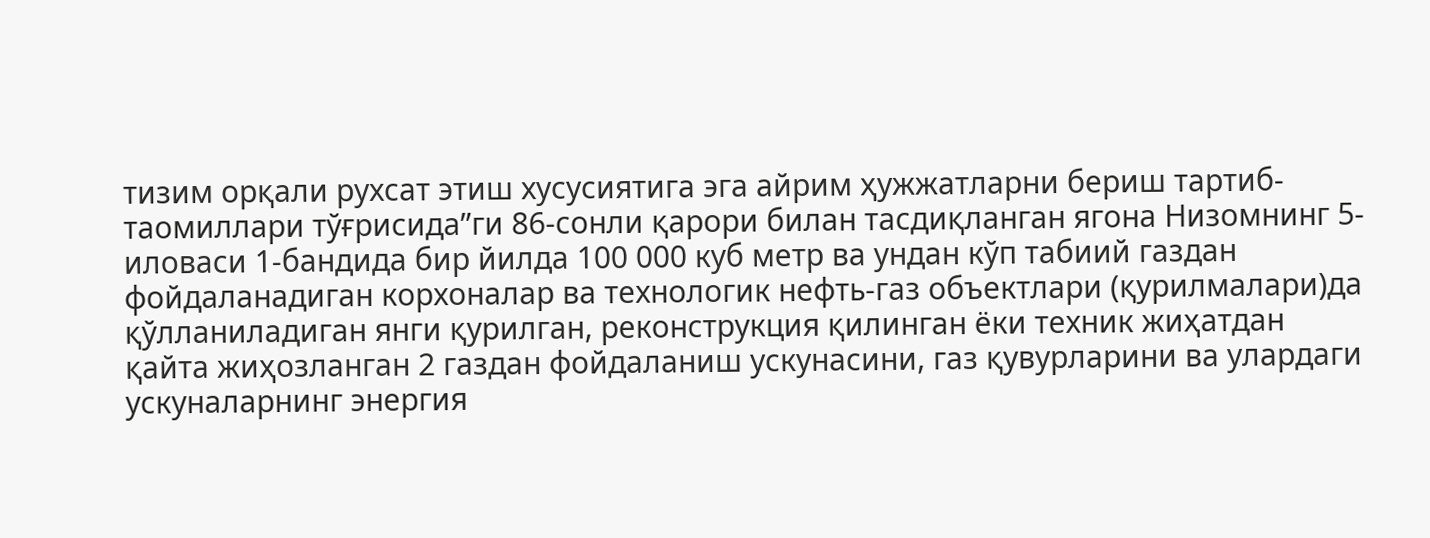тизим орқали рухсат этиш хусусиятига эга айрим ҳужжатларни бериш тартиб-таомиллари тўғрисида”ги 86-сонли қарори билан тасдиқланган ягона Низомнинг 5-иловаси 1-бандида бир йилда 100 000 куб метр ва ундан кўп табиий газдан фойдаланадиган корхоналар ва технологик нефть-газ объектлари (қурилмалари)да қўлланиладиган янги қурилган, реконструкция қилинган ёки техник жиҳатдан қайта жиҳозланган 2 газдан фойдаланиш ускунасини, газ қувурларини ва улардаги ускуналарнинг энергия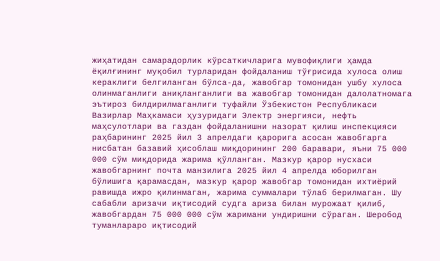жиҳатидан самарадорлик кўрсаткичларига мувофиқлиги ҳамда ёқилғининг муқобил турларидан фойдаланиш тўғрисида хулоса олиш кераклиги белгиланган бўлса-да, жавобгар томонидан ушбу хулоса олинмаганлиги аниқланганлиги ва жавобгар томонидан далолатномага эътироз билдирилмаганлиги туфайли Ўзбекистон Республикаси Вазирлар Маҳкамаси ҳузуридаги Электр энергияси, нефть маҳсулотлари ва газдан фойдаланишни назорат қилиш инспекцияси раҳбарининг 2025 йил 3 апрелдаги қарорига асосан жавобгарга нисбатан базавий ҳисоблаш миқдорининг 200 баравари, яъни 75 000 000 сўм миқдорида жарима қўлланган. Мазкур қарор нусхаси жавобгарнинг почта манзилига 2025 йил 4 апрелда юборилган бўлишига қарамасдан, мазкур қарор жавобгар томонидан ихтиёрий равишда ижро қилинмаган, жарима суммалари тўлаб берилмаган. Шу сабабли аризачи иқтисодий судга ариза билан мурожаат қилиб, жавобгардан 75 000 000 сўм жаримани ундиришни сўраган. Шеробод туманлараро иқтисодий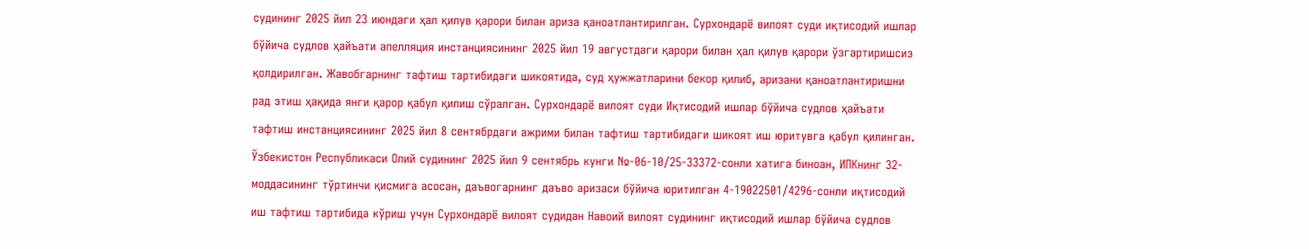судининг 2025 йил 23 июндаги ҳал қилув қарори билан ариза қаноатлантирилган. Сурхондарё вилоят суди иқтисодий ишлар бўйича судлов ҳайъати апелляция инстанциясининг 2025 йил 19 августдаги қарори билан ҳал қилув қарори ўзгартиришсиз қолдирилган. Жавобгарнинг тафтиш тартибидаги шикоятида, суд ҳужжатларини бекор қилиб, аризани қаноатлантиришни рад этиш ҳақида янги қарор қабул қилиш сўралган. Сурхондарё вилоят суди Иқтисодий ишлар бўйича судлов ҳайъати тафтиш инстанциясининг 2025 йил 8 сентябрдаги ажрими билан тафтиш тартибидаги шикоят иш юритувга қабул қилинган. Ўзбекистон Республикаси Олий судининг 2025 йил 9 сентябрь кунги №-06-10/25-33372-сонли хатига биноан, ИПКнинг 32-моддасининг тўртинчи қисмига асосан, даъвогарнинг даъво аризаси бўйича юритилган 4-19022501/4296-сонли иқтисодий иш тафтиш тартибида кўриш учун Сурхондарё вилоят судидан Навоий вилоят судининг иқтисодий ишлар бўйича судлов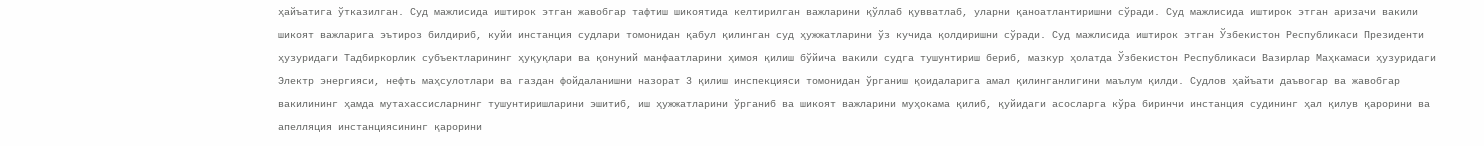ҳайъатига ўтказилган. Суд мажлисида иштирок этган жавобгар тафтиш шикоятида келтирилган важларини қўллаб қувватлаб, уларни қаноатлантиришни сўради. Суд мажлисида иштирок этган аризачи вакили шикоят важларига эътироз билдириб, куйи инстанция судлари томонидан қабул қилинган суд ҳужжатларини ўз кучида қолдиришни сўради. Суд мажлисида иштирок этган Ўзбекистон Республикаси Президенти ҳузуридаги Тадбиркорлик субъектларининг ҳуқуқлари ва қонуний манфаатларини ҳимоя қилиш бўйича вакили судга тушунтириш бериб, мазкур ҳолатда Ўзбекистон Республикаси Вазирлар Маҳкамаси ҳузуридаги Электр энергияси, нефть маҳсулотлари ва газдан фойдаланишни назорат 3 қилиш инспекцияси томонидан ўрганиш қоидаларига амал қилинганлигини маълум қилди. Судлов ҳайъати даъвогар ва жавобгар вакилининг ҳамда мутахассисларнинг тушунтиришларини эшитиб, иш ҳужжатларини ўрганиб ва шикоят важларини муҳокама қилиб, қуйидаги асосларга кўра биринчи инстанция судининг ҳал қилув қарорини ва апелляция инстанциясининг қарорини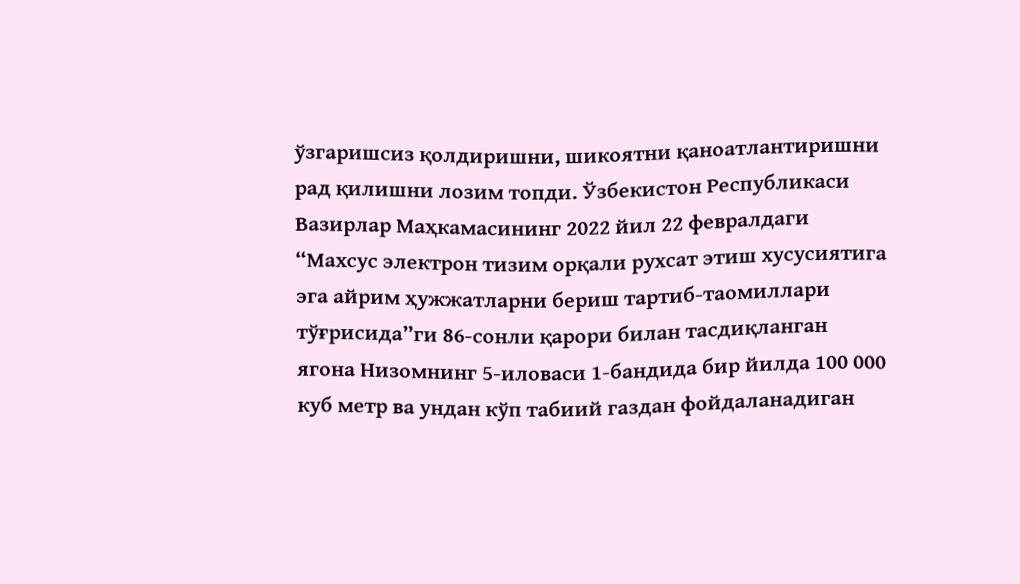ўзгаришсиз қолдиришни, шикоятни қаноатлантиришни рад қилишни лозим топди. Ўзбекистон Республикаси Вазирлар Маҳкамасининг 2022 йил 22 февралдаги “Махсус электрон тизим орқали рухсат этиш хусусиятига эга айрим ҳужжатларни бериш тартиб-таомиллари тўғрисида”ги 86-сонли қарори билан тасдиқланган ягона Низомнинг 5-иловаси 1-бандида бир йилда 100 000 куб метр ва ундан кўп табиий газдан фойдаланадиган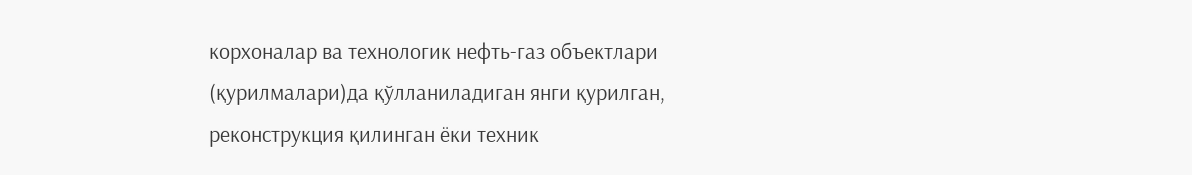корхоналар ва технологик нефть-газ объектлари (қурилмалари)да қўлланиладиган янги қурилган, реконструкция қилинган ёки техник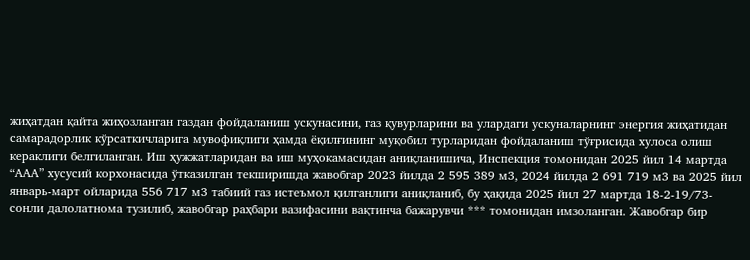жиҳатдан қайта жиҳозланган газдан фойдаланиш ускунасини, газ қувурларини ва улардаги ускуналарнинг энергия жиҳатидан самарадорлик кўрсаткичларига мувофиқлиги ҳамда ёқилғининг муқобил турларидан фойдаланиш тўғрисида хулоса олиш кераклиги белгиланган. Иш ҳужжатларидан ва иш муҳокамасидан аниқланишича, Инспекция томонидан 2025 йил 14 мартда “ААА” хусусий корхонасида ўтказилган текширишда жавобгар 2023 йилда 2 595 389 м3, 2024 йилда 2 691 719 м3 ва 2025 йил январь-март ойларида 556 717 м3 табиий газ истеъмол қилганлиги аниқланиб, бу ҳақида 2025 йил 27 мартда 18-2-19/73-сонли далолатнома тузилиб, жавобгар раҳбари вазифасини вақтинча бажарувчи *** томонидан имзоланган. Жавобгар бир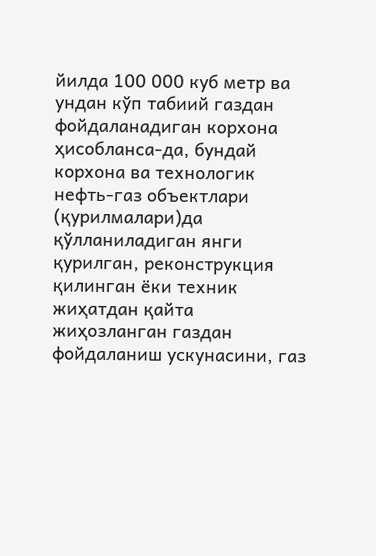йилда 100 000 куб метр ва ундан кўп табиий газдан фойдаланадиган корхона ҳисобланса-да, бундай корхона ва технологик нефть-газ объектлари (қурилмалари)да қўлланиладиган янги қурилган, реконструкция қилинган ёки техник жиҳатдан қайта жиҳозланган газдан фойдаланиш ускунасини, газ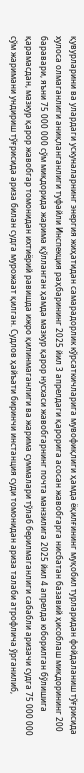қувурларини ва улардаги ускуналарнинг энергия жиҳатидан самарадорлик кўрсаткичларига мувофиқлиги ҳамда ёқилғининг муқобил турларидан фойдаланиш тўғрисида хулоса олмаганлиги аниқланганлиги туфайли Инспекция раҳбарининг 2025 йил 3 апрелдаги қарорига асосан жавобгарга нисбатан базавий ҳисоблаш миқдорининг 200 баравари, яъни 75 000 000 сўм миқдорида жарима қўлланган ҳамда мазкур қарор нусхаси жавобгарнинг почта манзилига 2025 йил 4 апрелда юборилган бўлишига қарамасдан, мазкур қарор жавобгар томонидан ихтиёрий равишда ижро қилинмаганлиги ва жарима суммалари тўлаб берилмаганлиги сабабли аризачи судга 75 000 000 сўм жаримани ундириш тўғрисида ариза билан судга мурожаат қилган. Судлов ҳайъати биринчи инстанция суди томонидан ариза талаби атрофлича ўрганилиб,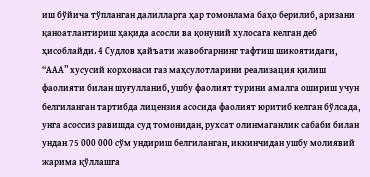иш бўйича тўпланган далилларга ҳар томонлама баҳо берилиб, аризани қаноатлантириш ҳақида асосли ва қонуний хулосага келган деб ҳисоблайди. 4 Судлов ҳайъати жавобгарнинг тафтиш шикоятидаги, “ААА” хусусий корхонаси газ маҳсулотларини реализация қилиш фаолияти билан шуғулланиб, ушбу фаолият турини амалга ошириш учун белгиланган тартибда лицензия асосида фаолият юритиб келган бўлсада, унга асоссиз равишда суд томонидан, рухсат олинмаганлик сабаби билан ундан 75 000 000 сўм ундириш белгиланган, иккинчидан ушбу молиявий жарима қўллашга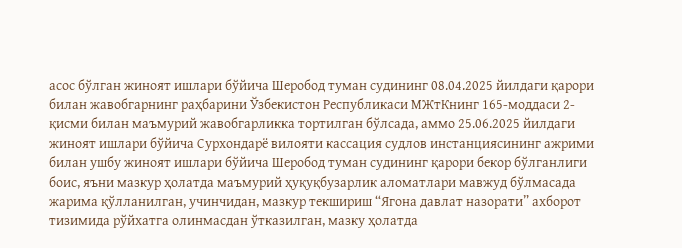асос бўлган жиноят ишлари бўйича Шеробод туман судининг 08.04.2025 йилдаги қарори билан жавобгарнинг раҳбарини Ўзбекистон Республикаси МЖтКнинг 165-моддаси 2-қисми билан маъмурий жавобгарликка тортилган бўлсада, аммо 25.06.2025 йилдаги жиноят ишлари бўйича Сурхондарё вилояти кассация судлов инстанциясининг ажрими билан ушбу жиноят ишлари бўйича Шеробод туман судининг қарори бекор бўлганлиги боис, яъни мазкур ҳолатда маъмурий ҳуқуқбузарлик аломатлари мавжуд бўлмасада жарима қўлланилган, учинчидан, мазкур текшириш “Ягона давлат назорати” ахборот тизимида рўйхатга олинмасдан ўтказилган, мазку ҳолатда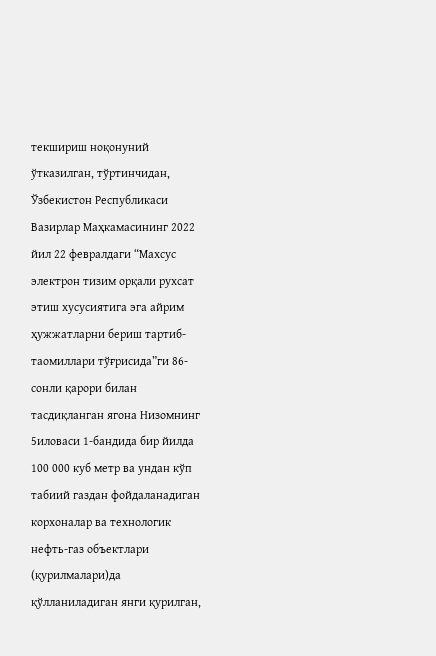текшириш ноқонуний ўтказилган, тўртинчидан, Ўзбекистон Республикаси Вазирлар Маҳкамасининг 2022 йил 22 февралдаги “Махсус электрон тизим орқали рухсат этиш хусусиятига эга айрим ҳужжатларни бериш тартиб-таомиллари тўғрисида”ги 86-сонли қарори билан тасдиқланган ягона Низомнинг 5иловаси 1-бандида бир йилда 100 000 куб метр ва ундан кўп табиий газдан фойдаланадиган корхоналар ва технологик нефть-газ объектлари (қурилмалари)да қўлланиладиган янги қурилган,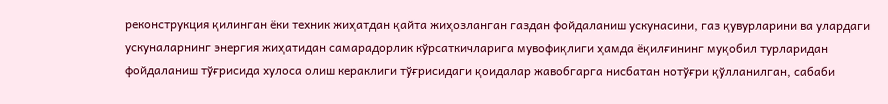реконструкция қилинган ёки техник жиҳатдан қайта жиҳозланган газдан фойдаланиш ускунасини, газ қувурларини ва улардаги ускуналарнинг энергия жиҳатидан самарадорлик кўрсаткичларига мувофиқлиги ҳамда ёқилғининг муқобил турларидан фойдаланиш тўғрисида хулоса олиш кераклиги тўғрисидаги қоидалар жавобгарга нисбатан нотўғри қўлланилган, сабаби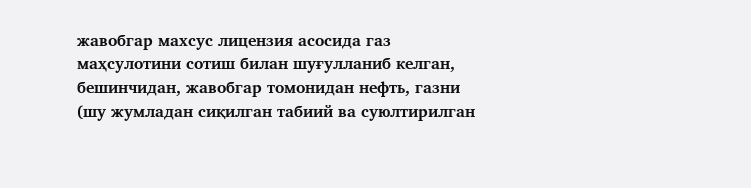жавобгар махсус лицензия асосида газ маҳсулотини сотиш билан шуғулланиб келган, бешинчидан, жавобгар томонидан нефть, газни (шу жумладан сиқилган табиий ва суюлтирилган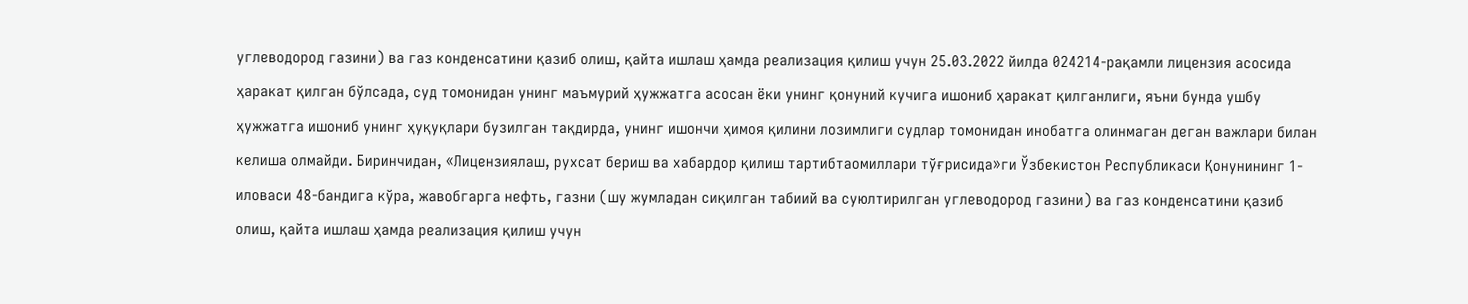углеводород газини) ва газ конденсатини қазиб олиш, қайта ишлаш ҳамда реализация қилиш учун 25.03.2022 йилда 024214-рақамли лицензия асосида ҳаракат қилган бўлсада, суд томонидан унинг маъмурий ҳужжатга асосан ёки унинг қонуний кучига ишониб ҳаракат қилганлиги, яъни бунда ушбу ҳужжатга ишониб унинг ҳуқуқлари бузилган тақдирда, унинг ишончи ҳимоя қилини лозимлиги судлар томонидан инобатга олинмаган деган важлари билан келиша олмайди. Биринчидан, «Лицензиялаш, рухсат бериш ва хабардор қилиш тартибтаомиллари тўғрисида»ги Ўзбекистон Республикаси Қонунининг 1-иловаси 48-бандига кўра, жавобгарга нефть, газни (шу жумладан сиқилган табиий ва суюлтирилган углеводород газини) ва газ конденсатини қазиб олиш, қайта ишлаш ҳамда реализация қилиш учун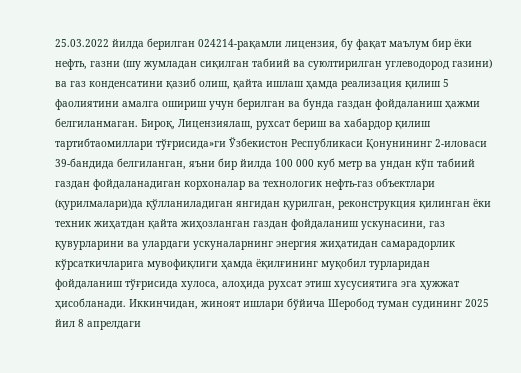25.03.2022 йилда берилган 024214-рақамли лицензия, бу фақат маълум бир ёки нефть, газни (шу жумладан сиқилган табиий ва суюлтирилган углеводород газини) ва газ конденсатини қазиб олиш, қайта ишлаш ҳамда реализация қилиш 5 фаолиятини амалга ошириш учун берилган ва бунда газдан фойдаланиш ҳажми белгиланмаган. Бироқ, Лицензиялаш, рухсат бериш ва хабардор қилиш тартибтаомиллари тўғрисида»ги Ўзбекистон Республикаси Қонунининг 2-иловаси 39-бандида белгиланган, яъни бир йилда 100 000 куб метр ва ундан кўп табиий газдан фойдаланадиган корхоналар ва технологик нефть-газ объектлари (қурилмалари)да қўлланиладиган янгидан қурилган, реконструкция қилинган ёки техник жиҳатдан қайта жиҳозланган газдан фойдаланиш ускунасини, газ қувурларини ва улардаги ускуналарнинг энергия жиҳатидан самарадорлик кўрсаткичларига мувофиқлиги ҳамда ёқилғининг муқобил турларидан фойдаланиш тўғрисида хулоса, алоҳида рухсат этиш хусусиятига эга ҳужжат ҳисобланади. Иккинчидан, жиноят ишлари бўйича Шеробод туман судининг 2025 йил 8 апрелдаги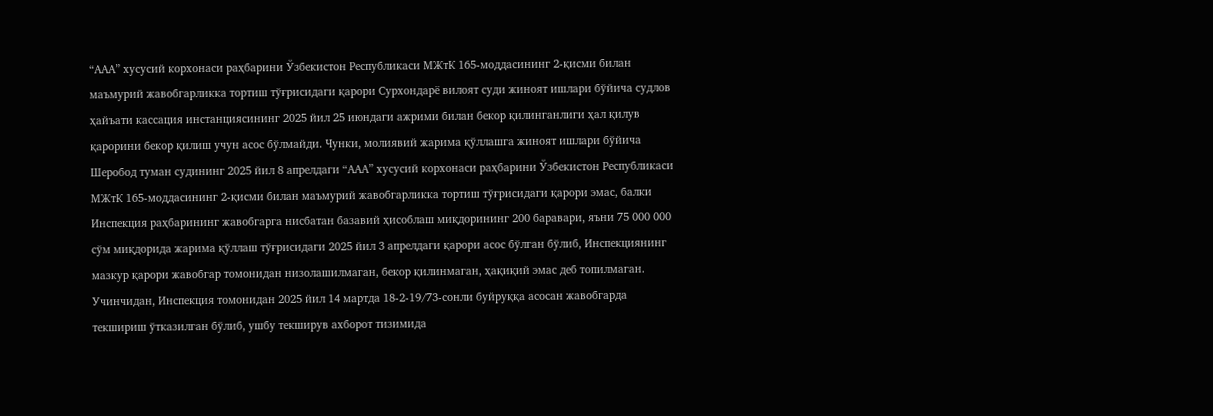“ААА” хусусий корхонаси раҳбарини Ўзбекистон Республикаси МЖтК 165-моддасининг 2-қисми билан маъмурий жавобгарликка тортиш тўғрисидаги қарори Сурхондарё вилоят суди жиноят ишлари бўйича судлов ҳайъати кассация инстанциясининг 2025 йил 25 июндаги ажрими билан бекор қилинганлиги ҳал қилув қарорини бекор қилиш учун асос бўлмайди. Чунки, молиявий жарима қўллашга жиноят ишлари бўйича Шеробод туман судининг 2025 йил 8 апрелдаги “ААА” хусусий корхонаси раҳбарини Ўзбекистон Республикаси МЖтК 165-моддасининг 2-қисми билан маъмурий жавобгарликка тортиш тўғрисидаги қарори эмас, балки Инспекция раҳбарининг жавобгарга нисбатан базавий ҳисоблаш миқдорининг 200 баравари, яъни 75 000 000 сўм миқдорида жарима қўллаш тўғрисидаги 2025 йил 3 апрелдаги қарори асос бўлган бўлиб, Инспекциянинг мазкур қарори жавобгар томонидан низолашилмаган, бекор қилинмаган, ҳақиқий эмас деб топилмаган. Учинчидан, Инспекция томонидан 2025 йил 14 мартда 18-2-19/73-сонли буйруққа асосан жавобгарда текшириш ўтказилган бўлиб, ушбу текширув ахборот тизимида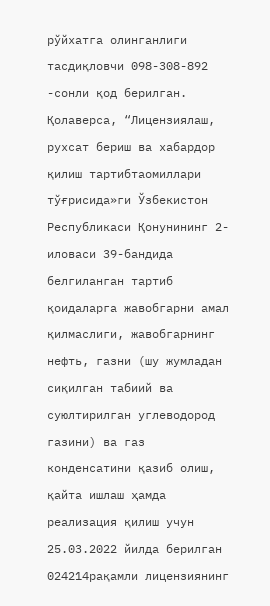рўйхатга олинганлиги тасдиқловчи 098-308-892 -сонли қод берилган. Қолаверса, “Лицензиялаш, рухсат бериш ва хабардор қилиш тартибтаомиллари тўғрисида»ги Ўзбекистон Республикаси Қонунининг 2-иловаси 39-бандида белгиланган тартиб қоидаларга жавобгарни амал қилмаслиги, жавобгарнинг нефть, газни (шу жумладан сиқилган табиий ва суюлтирилган углеводород газини) ва газ конденсатини қазиб олиш, қайта ишлаш ҳамда реализация қилиш учун 25.03.2022 йилда берилган 024214рақамли лицензиянинг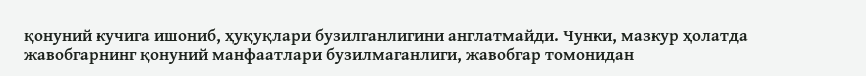қонуний кучига ишониб, ҳуқуқлари бузилганлигини англатмайди. Чунки, мазкур ҳолатда жавобгарнинг қонуний манфаатлари бузилмаганлиги, жавобгар томонидан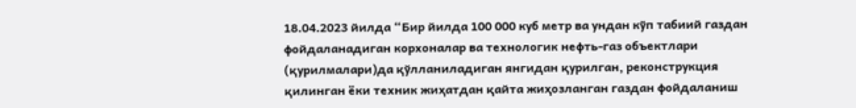18.04.2023 йилда “Бир йилда 100 000 куб метр ва ундан кўп табиий газдан фойдаланадиган корхоналар ва технологик нефть-газ объектлари (қурилмалари)да қўлланиладиган янгидан қурилган, реконструкция қилинган ёки техник жиҳатдан қайта жиҳозланган газдан фойдаланиш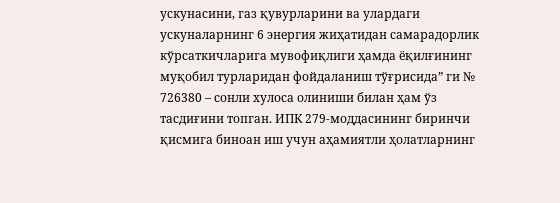ускунасини, газ қувурларини ва улардаги ускуналарнинг 6 энергия жиҳатидан самарадорлик кўрсаткичларига мувофиқлиги ҳамда ёқилғининг муқобил турларидан фойдаланиш тўғрисида” ги № 726380 – сонли хулоса олиниши билан ҳам ўз тасдиғини топган. ИПК 279-моддасининг биринчи қисмига биноан иш учун аҳамиятли ҳолатларнинг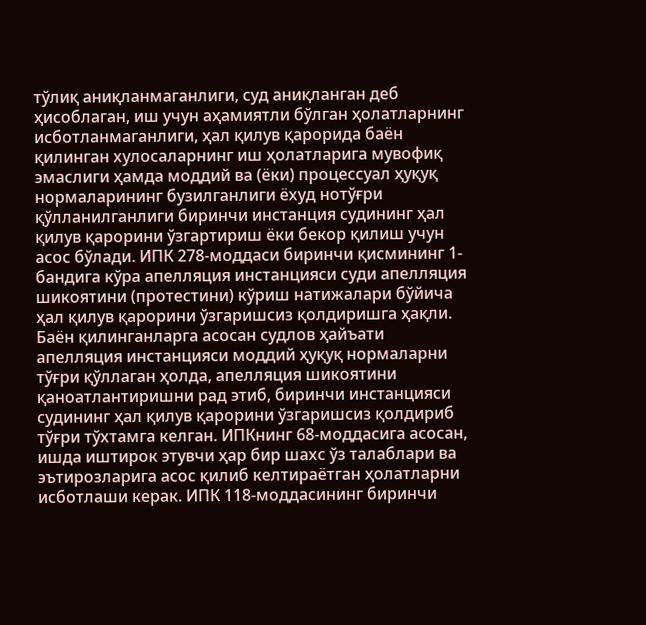тўлиқ аниқланмаганлиги, суд аниқланган деб ҳисоблаган, иш учун аҳамиятли бўлган ҳолатларнинг исботланмаганлиги, ҳал қилув қарорида баён қилинган хулосаларнинг иш ҳолатларига мувофиқ эмаслиги ҳамда моддий ва (ёки) процессуал ҳуқуқ нормаларининг бузилганлиги ёхуд нотўғри қўлланилганлиги биринчи инстанция судининг ҳал қилув қарорини ўзгартириш ёки бекор қилиш учун асос бўлади. ИПК 278-моддаси биринчи қисмининг 1-бандига кўра апелляция инстанцияси суди апелляция шикоятини (протестини) кўриш натижалари бўйича ҳал қилув қарорини ўзгаришсиз қолдиришга ҳақли. Баён қилинганларга асосан судлов ҳайъати апелляция инстанцияси моддий ҳуқуқ нормаларни тўғри қўллаган ҳолда, апелляция шикоятини қаноатлантиришни рад этиб, биринчи инстанцияси судининг ҳал қилув қарорини ўзгаришсиз қолдириб тўғри тўхтамга келган. ИПКнинг 68-моддасига асосан, ишда иштирок этувчи ҳар бир шахс ўз талаблари ва эътирозларига асос қилиб келтираётган ҳолатларни исботлаши керак. ИПК 118-моддасининг биринчи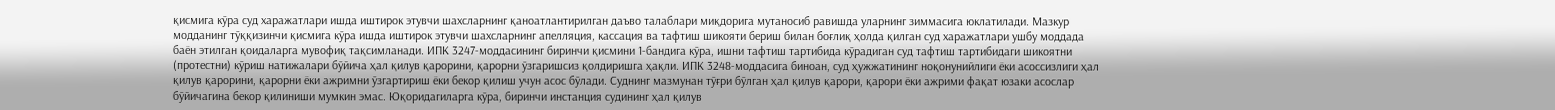қисмига кўра суд харажатлари ишда иштирок этувчи шахсларнинг қаноатлантирилган даъво талаблари миқдорига мутаносиб равишда уларнинг зиммасига юклатилади. Мазкур модданинг тўққизинчи қисмига кўра ишда иштирок этувчи шахсларнинг апелляция, кассация ва тафтиш шикояти бериш билан боғлиқ ҳолда қилган суд харажатлари ушбу моддада баён этилган қоидаларга мувофиқ тақсимланади. ИПК 3247-моддасининг биринчи қисмини 1-бандига кўра, ишни тафтиш тартибида кўрадиган суд тафтиш тартибидаги шикоятни (протестни) кўриш натижалари бўйича ҳал қилув қарорини, қарорни ўзгаришсиз қолдиришга ҳақли. ИПК 3248-моддасига биноан, суд ҳужжатининг ноқонунийлиги ёки асоссизлиги ҳал қилув қарорини, қарорни ёки ажримни ўзгартириш ёки бекор қилиш учун асос бўлади. Суднинг мазмунан тўғри бўлган ҳал қилув қарори, қарори ёки ажрими фақат юзаки асослар бўйичагина бекор қилиниши мумкин эмас. Юқоридагиларга кўра, биринчи инстанция судининг ҳал қилув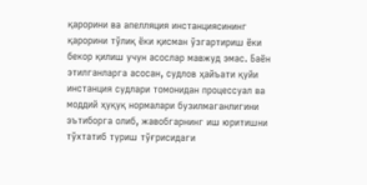қарорини ва апелляция инстанциясининг қарорини тўлиқ ёки қисман ўзгартириш ёки бекор қилиш учун асослар мавжуд эмас. Баён этилганларга асосан, судлов ҳайъати қуйи инстанция судлари томонидан процессуал ва моддий ҳуқуқ нормалари бузилмаганлигини эътиборга олиб, жавобгарнинг иш юритишни тўхтатиб туриш тўғрисидаги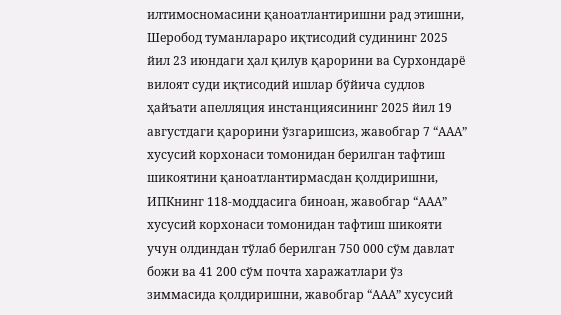илтимосномасини қаноатлантиришни рад этишни, Шеробод туманлараро иқтисодий судининг 2025 йил 23 июндаги ҳал қилув қарорини ва Сурхондарё вилоят суди иқтисодий ишлар бўйича судлов ҳайъати апелляция инстанциясининг 2025 йил 19 августдаги қарорини ўзгаришсиз, жавобгар 7 “ААА” хусусий корхонаси томонидан берилган тафтиш шикоятини қаноатлантирмасдан қолдиришни, ИПКнинг 118-моддасига биноан, жавобгар “ААА” хусусий корхонаси томонидан тафтиш шикояти учун олдиндан тўлаб берилган 750 000 сўм давлат божи ва 41 200 сўм почта харажатлари ўз зиммасида қолдиришни, жавобгар “ААА” хусусий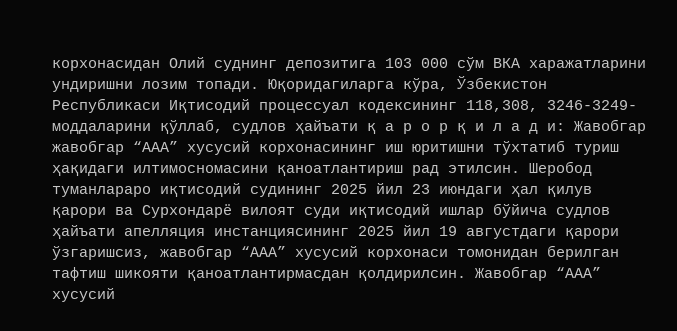корхонасидан Олий суднинг депозитига 103 000 сўм ВКА харажатларини ундиришни лозим топади. Юқоридагиларга кўра, Ўзбекистон Республикаси Иқтисодий процессуал кодексининг 118,308, 3246-3249- моддаларини қўллаб, судлов ҳайъати қ а р о р қ и л а д и: Жавобгар жавобгар “ААА” хусусий корхонасининг иш юритишни тўхтатиб туриш ҳақидаги илтимосномасини қаноатлантириш рад этилсин. Шеробод туманлараро иқтисодий судининг 2025 йил 23 июндаги ҳал қилув қарори ва Сурхондарё вилоят суди иқтисодий ишлар бўйича судлов ҳайъати апелляция инстанциясининг 2025 йил 19 августдаги қарори ўзгаришсиз, жавобгар “ААА” хусусий корхонаси томонидан берилган тафтиш шикояти қаноатлантирмасдан қолдирилсин. Жавобгар “ААА” хусусий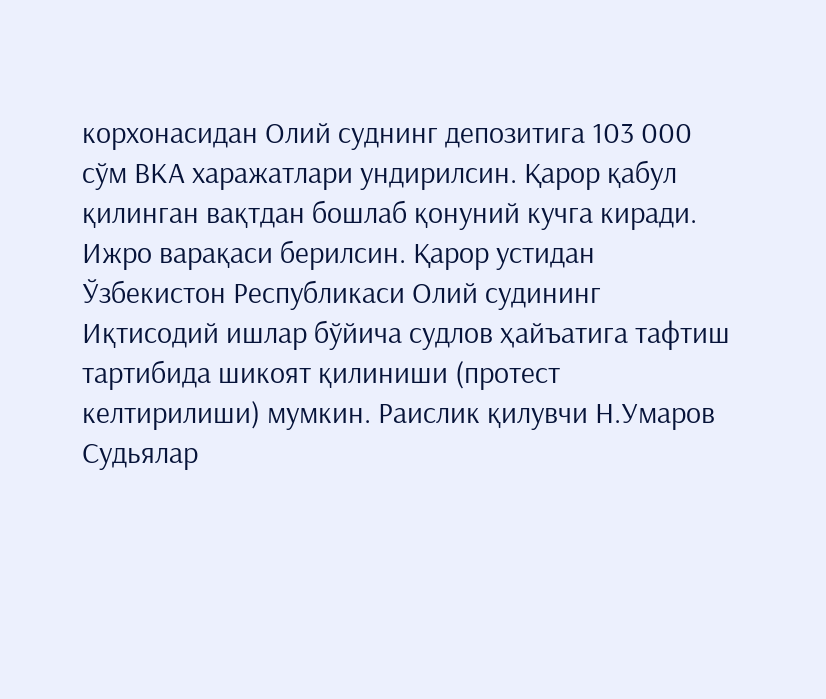корхонасидан Олий суднинг депозитига 103 000 сўм ВКА харажатлари ундирилсин. Қарор қабул қилинган вақтдан бошлаб қонуний кучга киради. Ижро варақаси берилсин. Қарор устидан Ўзбекистон Республикаси Олий судининг Иқтисодий ишлар бўйича судлов ҳайъатига тафтиш тартибида шикоят қилиниши (протест келтирилиши) мумкин. Раислик қилувчи Н.Умаров Судьялар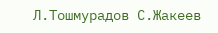Л.Тошмурадов С.Жакеев